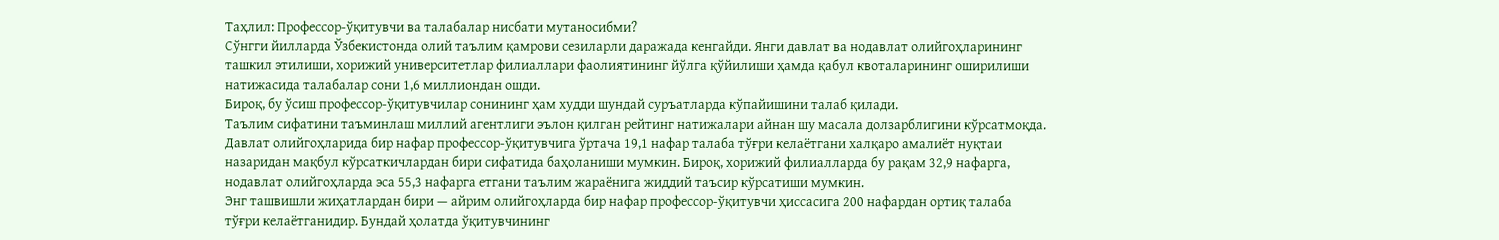Таҳлил: Профессор-ўқитувчи ва талабалар нисбати мутаносибми?
Сўнгги йилларда Ўзбекистонда олий таълим қамрови сезиларли даражада кенгайди. Янги давлат ва нодавлат олийгоҳларининг ташкил этилиши, хорижий университетлар филиаллари фаолиятининг йўлга қўйилиши ҳамда қабул квоталарининг оширилиши натижасида талабалар сони 1,6 миллиондан ошди.
Бироқ, бу ўсиш профессор-ўқитувчилар сонининг ҳам худди шундай суръатларда кўпайишини талаб қилади.
Таълим сифатини таъминлаш миллий агентлиги эълон қилган рейтинг натижалари айнан шу масала долзарблигини кўрсатмоқда. Давлат олийгоҳларида бир нафар профессор-ўқитувчига ўртача 19,1 нафар талаба тўғри келаётгани халқаро амалиёт нуқтаи назаридан мақбул кўрсаткичлардан бири сифатида баҳоланиши мумкин. Бироқ, хорижий филиалларда бу рақам 32,9 нафарга, нодавлат олийгоҳларда эса 55,3 нафарга етгани таълим жараёнига жиддий таъсир кўрсатиши мумкин.
Энг ташвишли жиҳатлардан бири — айрим олийгоҳларда бир нафар профессор-ўқитувчи ҳиссасига 200 нафардан ортиқ талаба тўғри келаётганидир. Бундай ҳолатда ўқитувчининг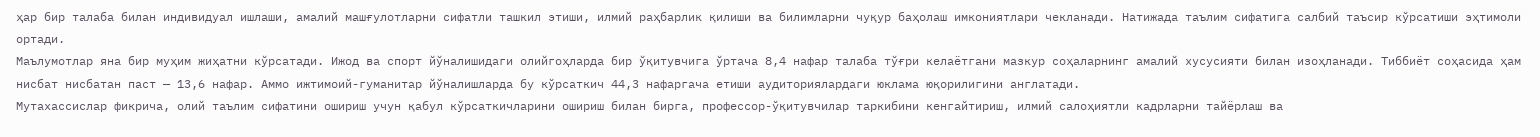ҳар бир талаба билан индивидуал ишлаши, амалий машғулотларни сифатли ташкил этиши, илмий раҳбарлик қилиши ва билимларни чуқур баҳолаш имкониятлари чекланади. Натижада таълим сифатига салбий таъсир кўрсатиши эҳтимоли ортади.
Маълумотлар яна бир муҳим жиҳатни кўрсатади. Ижод ва спорт йўналишидаги олийгоҳларда бир ўқитувчига ўртача 8,4 нафар талаба тўғри келаётгани мазкур соҳаларнинг амалий хусусияти билан изоҳланади. Тиббиёт соҳасида ҳам нисбат нисбатан паст — 13,6 нафар. Аммо ижтимоий-гуманитар йўналишларда бу кўрсаткич 44,3 нафаргача етиши аудиториялардаги юклама юқорилигини англатади.
Мутахассислар фикрича, олий таълим сифатини ошириш учун қабул кўрсаткичларини ошириш билан бирга, профессор-ўқитувчилар таркибини кенгайтириш, илмий салоҳиятли кадрларни тайёрлаш ва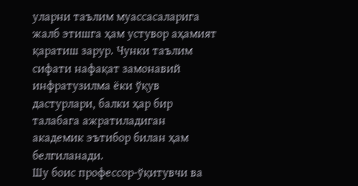уларни таълим муассасаларига жалб этишга ҳам устувор аҳамият қаратиш зарур. Чунки таълим сифати нафақат замонавий инфратузилма ёки ўқув дастурлари, балки ҳар бир талабага ажратиладиган академик эътибор билан ҳам белгиланади.
Шу боис профессор-ўқитувчи ва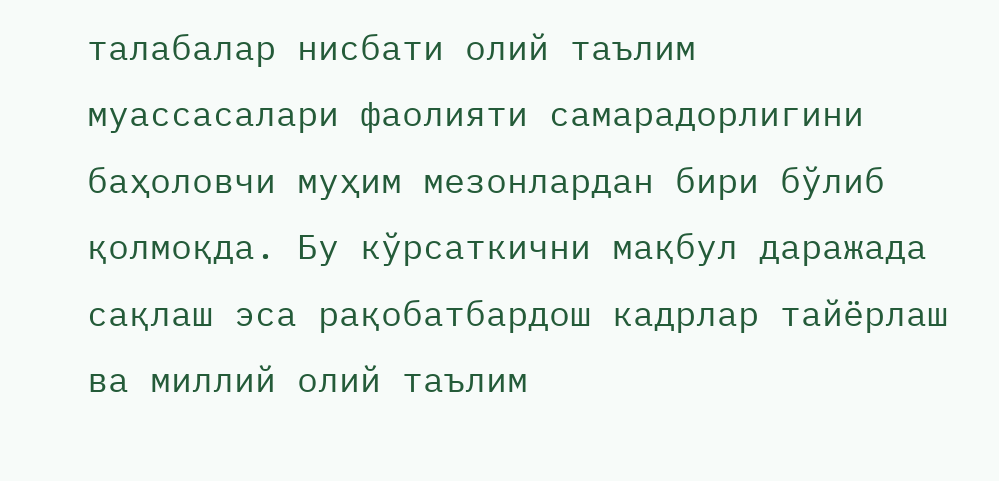талабалар нисбати олий таълим муассасалари фаолияти самарадорлигини баҳоловчи муҳим мезонлардан бири бўлиб қолмоқда. Бу кўрсаткични мақбул даражада сақлаш эса рақобатбардош кадрлар тайёрлаш ва миллий олий таълим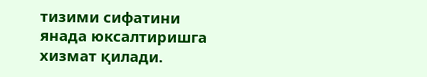тизими сифатини янада юксалтиришга хизмат қилади.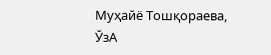Муҳайё Тошқораева,
ЎзА